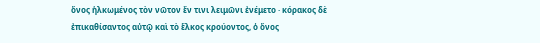ὄνος ἡλκωμένος τὸν νῶτον ἔν τινι λειμῶνι ἐνέμετο · κόρακος δὲ ἐπικαθίσαντος αὐτῷ καὶ τὸ ἕλκος κρούοντος, ὁ ὄνος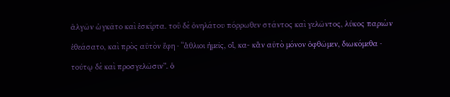ἀλγῶν ὠγκᾶτο καὶ ἐσκίρτα. τοῦ δὲ ὀνηλάτου πόρρωθεν στάντος καὶ γελῶντος, λύκος παριὼν ἐθεάσατο, καὶ πρὸς αὐτὸν ἔφη · “ἄθλιοι ἡμεῖς, οἳ, κα- κἂν αὐτὸ μόνον ὀφθῶμεν, διωκόμεθα · τούτῳ δὲ καὶ προσγελῶσιν”. ὁ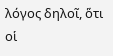λόγος δηλοῖ, ὅτι οἱ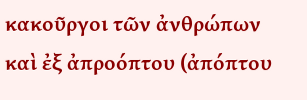κακοῦργοι τῶν ἀνθρώπων καὶ ἐξ ἀπροόπτου (ἀπόπτου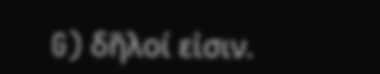G) δῆλοί εἰσιν.